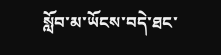སློབ་མ་ཡོངས་བདེ་ཐང་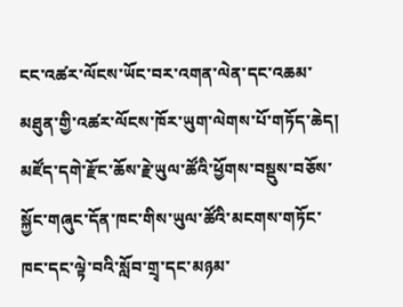ངང་འཚར་ལོངས་ཡོང་བར་འགན་ལེན་དང་འཆམ་མཐུན་གྱི་འཚར་ལོངས་ཁོར་ཡུག་ལེགས་པོ་གཏོད་ཆེད། མཛོད་དགེ་རྫོང་ཆོས་རྗེ་ཡུལ་ཚོའི་ཕྱོགས་བསྡུས་བཅོས་སྐྱོང་གཞུང་དོན་ཁང་གིས་ཡུལ་ཚོའི་མངགས་གཏོང་ཁང་དང་ལྟེ་བའི་སློབ་གྲྭ་དང་མཉམ་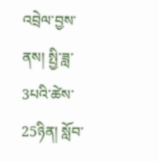འབྲེལ་བྱས་ནས། སྤྱི་ཟླ་3པའི་ཚེས་25ཉིན། སློབ་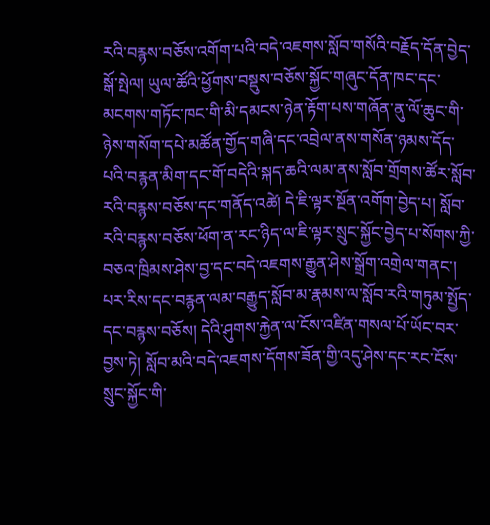རའི་བརྙས་བཅོས་འགོག་པའི་བདེ་འཇགས་སློབ་གསོའི་བརྗོད་དོན་བྱེད་སྒོ་སྤེལ། ཡུལ་ཚོའི་ཕྱོགས་བསྡུས་བཅོས་སྐྱོང་གཞུང་དོན་ཁང་དང་མངགས་གཏོང་ཁང་གི་མི་དམངས་ཉེན་རྟོག་པས་གཞོན་ནུ་ལོ་ཆུང་གི་ཉེས་གསོག་དཔེ་མཚོན་གྱོད་གཞི་དང་འབྲེལ་ནས་གསོན་ཉམས་དོད་པའི་བརྙན་མིག་དང་གོ་བདེའི་སྐད་ཆའི་ལམ་ནས་སློབ་གྲོགས་ཚོར་སློབ་རའི་བརྙས་བཅོས་དང་གནོད་འཚེ། དེ་ཇི་ལྟར་སྔོན་འགོག་བྱེད་པ། སློབ་རའི་བརྙས་བཅོས་ཕོག་ན་རང་ཉིད་ལ་ཇི་ལྟར་སྲུང་སྐྱོང་བྱེད་པ་སོགས་ཀྱི་བཅའ་ཁྲིམས་ཤེས་བྱ་དང་བདེ་འཇགས་རྒྱུན་ཤེས་སྒྲོག་འགྲེལ་གནང་། པར་རིས་དང་བརྙན་ལམ་བརྒྱུད་སློབ་མ་རྣམས་ལ་སློབ་རའི་གཏུམ་སྤྱོད་དང་བརྙས་བཅོས། དེའི་ཤུགས་རྐྱེན་ལ་ངོས་འཛིན་གསལ་པོ་ཡོང་བར་བྱས་ཏེ། སློབ་མའི་བདེ་འཇགས་དོགས་ཟོན་གྱི་འདུ་ཤེས་དང་རང་ངོས་སྲུང་སྐྱོང་གི་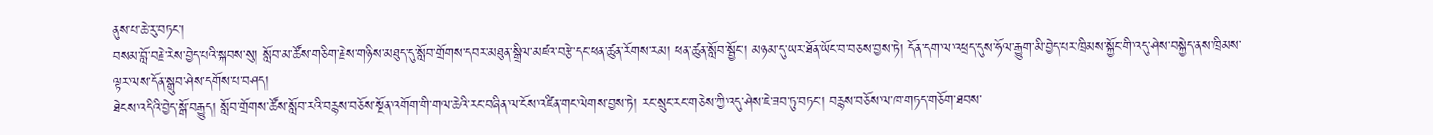ནུས་པ་ཆེ་རུ་བཏང་།
བསམ་བློ་བརྗེ་རེས་བྱེད་པའི་སྐབས་སུ། སློབ་མ་ཚོས་གཅིག་རྗེས་གཉིས་མཐུད་དུ་སློབ་གྲོགས་དབར་མཐུན་སྒྲིལ་མཛའ་བརྩེ་དང་ཕན་ཚུན་རོགས་རམ། ཕན་ཚུན་སློབ་སྦྱོང་། མཉམ་དུ་ཡར་ཐོན་ཡོང་བ་བཅས་བྱས་ཏེ། དོན་དག་ལ་འཕྲད་དུས་ཧོལ་རྒྱུག་མི་བྱེད་པར་ཁྲིམས་སྐྱོང་གི་འདུ་ཤེས་བསྐྱེད་ནས་ཁྲིམས་ལྟར་ལས་དོན་སྒྲུབ་ཤེས་དགོས་པ་བཤད།
ཐེངས་འདིའི་བྱེད་སྒོ་བརྒྱུད། སློབ་གྲོགས་ཚོས་སློབ་རའི་བརྙས་བཅོས་སྔོན་འགོག་གི་གལ་ཆེའི་རང་བཞིན་ལ་ངོས་འཛིན་གང་ལེགས་བྱས་ཏེ། རང་སྲུང་རང་གཅེས་ཀྱི་འདུ་ཤེས་ཇེ་ཟབ་ཏུ་བཏང་། བརྙས་བཅོས་ལ་ཁ་གཏད་གཅོག་ཐབས་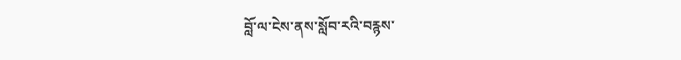བློ་ལ་ངེས་ནས་སློབ་རའི་བརྙས་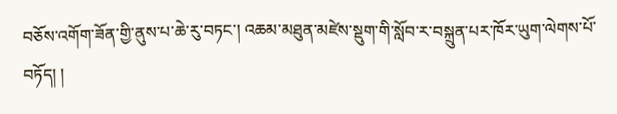བཅོས་འགོག་ཟོན་གྱི་ནུས་པ་ཆེ་རུ་བཏང་། འཆམ་མཐུན་མཛེས་སྡུག་གི་སློབ་ར་བསྐྲུན་པར་ཁོར་ཡུག་ལེགས་པོ་བཏོད། །